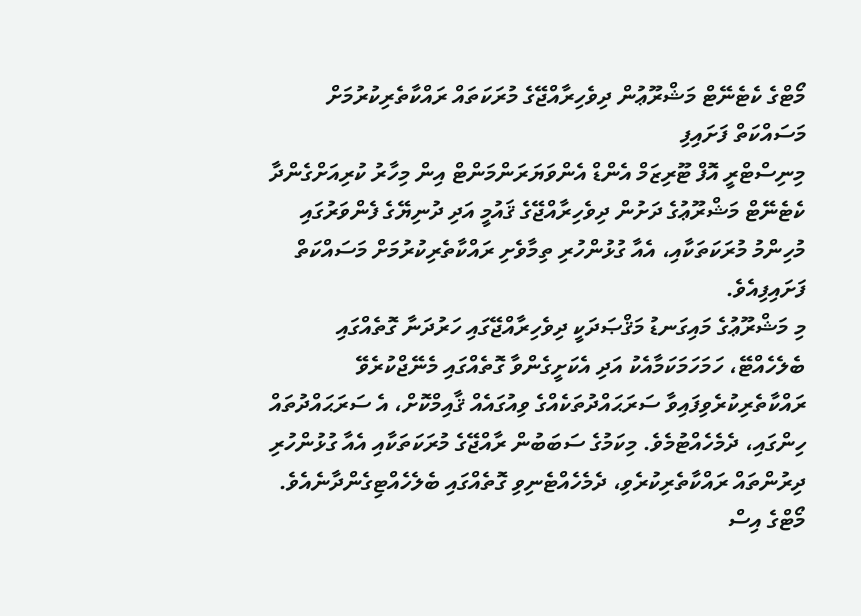މޯޓްގެ ކެޓެނޭޓް މަޝްރޫޢުން ދިވެހިރާއްޖޭގެ މުރަކަތައް ރައްކާތެރިކުރުމަށް މަސައްކަތް ފަށައިފި
މިނިސްޓްރީ އޮފް ޓޫރިޒަމް އެންޑް އެންވަޔަރަންމަންޓް އިން މިހާރު ކުރިއަށްގެންދާ ކެޓެނޭޓް މަޝްރޫޢުގެ ދަށުން ދިވެހިރާއްޖޭގެ ޤައުމީ އަދި ދުނިޔޭގެ ފެންވަރުގައި މުހިންމު މުރަކަތަކާއި، އެއާ ގުޅުންހުރި ތިމާވެށި ރައްކާތެރިކުރުމަށް މަސައްކަތް ފަށައިފިއެވެ.
މި މަޝްރޫޢުގެ މައިގަނޑު މަޤްޞަދަކީ ދިވެހިރާއްޖޭގައި ހަރުދަނާ ގޮތެއްގައި ބެލެހެއްޓޭ، ހަމަހަމަކަމާއެކު އަދި އެކަށީގެންވާ ގޮތެއްގައި މެނޭޖްކުރެވޭ ރައްކާތެރިކުރެވިފައިވާ ސަރަޙައްދުތަކެއްގެ ވިއުގައެއް ޤާއިމްކޮށް، އެ ސަރަޙައްދުތައް ހިންގައި، ދެމެހެއްޓުމެވެ. މިކަމުގެ ސަބަބުން ރާއްޖޭގެ މުރަކަތަކާއި އެއާ ގުޅުންހުރި ދިރުންތައް ރައްކާތެރިކުރެވި، ދެމެހެއްޓެނިވި ގޮތެއްގައި ބެލެހެއްޓިގެންދާނެއެވެ.
މޯޓްގެ އިސް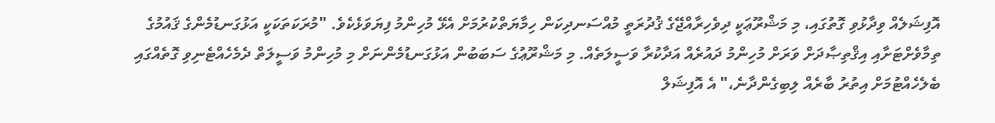އޮފިޝަލެއް ވިދާޅުވި ގޮތުގައި، މި މަޝްރޫޢަކީ ދިވެހިރާއްޖޭގެ ޤުދުރަތީ މުއްސަނދިކަން ހިމާޔަތްކުރުމަށް އެޅޭ މުހިންމު ފިޔަވަޅެކެވެ. "މުރަކަތަކަކީ އަޅުގަނޑުމެންގެ ޤައުމުގެ ތިމާވެށްޓަށާއި އިޤްތިޞާދަށް ވަރަށް މުހިންމު ދައުރެއް އަދާކުރާ ވަސީލަތެއް. މި މަޝްރޫޢުގެ ސަބަބުން އަޅުގަނޑުމެންނަށް މި މުހިންމު ވަސީލަތް ދެމެހެއްޓެނިވި ގޮތެއްގައި ބެލެހެއްޓުމަށް އިތުރު ބާރެއް ލިބިގެންދާނެ،" އެ އޮފިޝަލް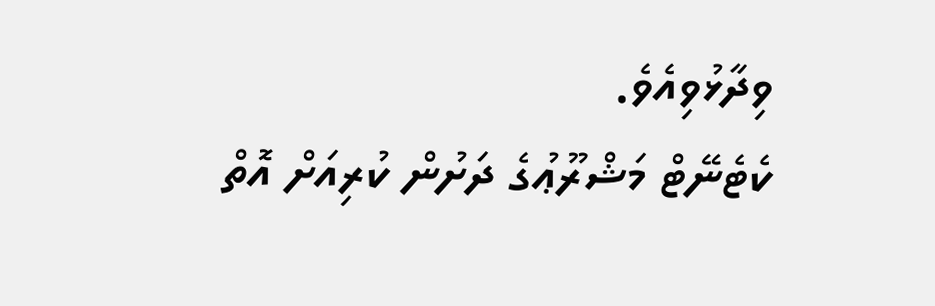ވިދާޅުވިއެވެ.
ކެޓެނޭޓް މަޝްރޫޢުގެ ދަށުން ކުރިއަށް އޮތް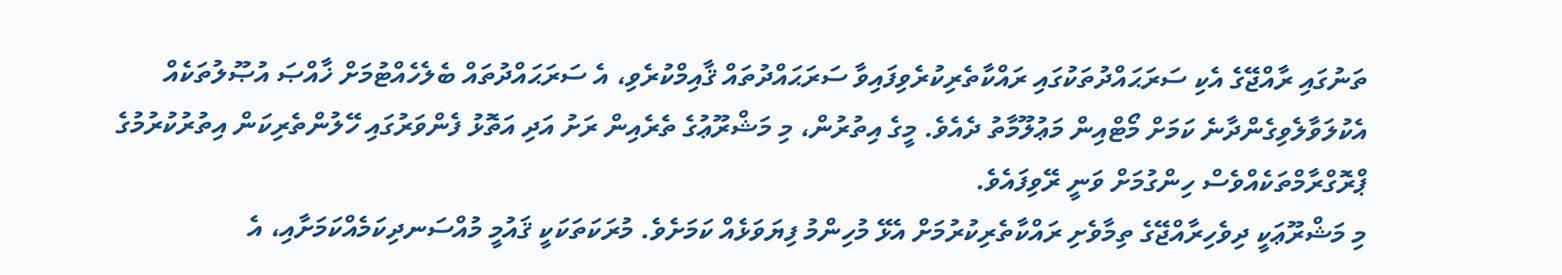ތަނުގައި ރާއްޖޭގެ އެކި ސަރަޙައްދުތަކުގައި ރައްކާތެރިކުރެވިފައިވާ ސަރަޙައްދުތައް ޤާއިމްކުރެވި، އެ ސަރަޙައްދުތައް ބެލެހެއްޓުމަށް ޚާއްޞަ އުޞޫލުތަކެއް އެކުލަވާލެވިގެންދާނެ ކަމަށް މޯޓްއިން މަޢުލޫމާތު ދެއެވެ. މީގެ އިތުރުން، މި މަޝްރޫޢުގެ ތެރެއިން ރަށު އަދި އަތޮޅު ފެންވަރުގައި ހޭލުންތެރިކަން އިތުރުކުރުމުގެ ޕްރޮގްރާމްތަކެއްވެސް ހިންގުމަށް ވަނީ ރޭވިފައެވެ.
މި މަޝްރޫޢަކީ ދިވެހިރާއްޖޭގެ ތިމާވެށި ރައްކާތެރިކުރުމަށް އެޅޭ މުހިންމު ފިޔަވަޅެއް ކަމަށެވެ. މުރަކަތަކަކީ ޤައުމީ މުއްސަނދިކަމެއްކަމަށާއި، އެ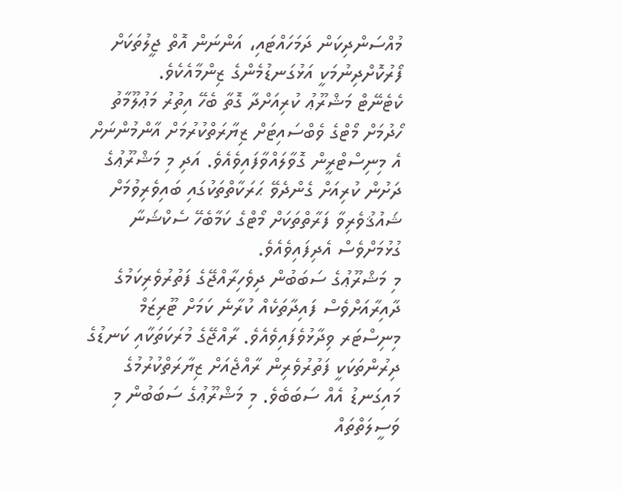މުއްސަންދިކަން ދަމަހައްޓައި، އަންނަން އޮތް ޖީލުތަކަށް ފޯރުކޮށްދިނުމަކީ އަޅުގަނޑުމެންގެ ޒިންމާއެކެވެ.
ކެޓެނޭޓް މަޝްރޫޢު ކުރިއަށްދާ ގޮތާ ބެހޭ އިތުރު މަޢުލޫމާތު ހޯދުމަށް މޯޓްގެ ވެބްސައިޓަށް ޒިޔާރަތްކުރުމަށް އާންމުންނަށް އެ މިނިސްޓްރީން ގޮވާލައްވާފައިވެއެވެ. އަދި މި މަޝްރޫޢުގެ ދަށުން ކުރިއަށް ގެންދެވޭ ޙަރަކާތްތަކުގައި ބައިވެރިވުމަށް ޝައުޤުވެރިވާ ފަރާތްތަކަށް މޯޓްގެ ކަމާބެހޭ ސެކްޝަނާ ގުޅުމަށްވެސް އެދިފައިވެއެވެ.
މި މަޝްރޫޢުގެ ސަބަބުން ދިވެހިރާއްޖޭގެ ފަތުރުވެރިކަމުގެ ދާއިރާއަށްވެސް ފައިދާތަކެއް ކުރާނެ ކަމަށް ޓޫރިޒަމް މިނިސްޓަރ ވިދާޅުވެފައިވެއެވެ. ރާއްޖޭގެ މުރަކަތަކާއި ކަނޑުގެ ދިރުންތަކަކީ ފަތުރުވެރިން ރާއްޖެއަށް ޒިޔާރަތްކުރުމުގެ މައިގަނޑު އެއް ސަބަބެވެ. މި މަޝްރޫޢުގެ ސަބަބުން މި ވަސީލަތްތައް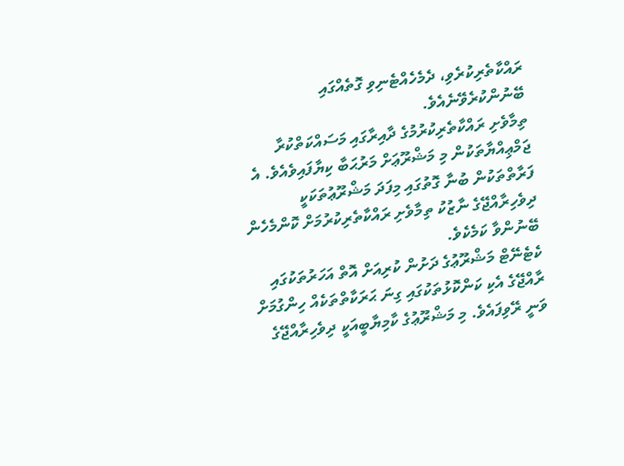ރައްކާތެރިކުރެވި، ދެމެހެއްޓެނިވި ގޮތެއްގައި ބޭނުންކުރެވޭނެއެވެ.
ތިމާވެށި ރައްކާތެރިކުރުމުގެ ދާއިރާގައި މަސައްކަތްކުރާ ޖަމްޢިއްޔާތަކުން މި މަޝްރޫޢަށް މަރުޙަބާ ކިޔާފައިވެއެވެ. އެ ފަރާތްތަކުން ބުނާ ގޮތުގައި މިފަދަ މަޝްރޫޢުތަކަކީ ދިވެހިރާއްޖޭގެ ނާޒުކު ތިމާވެށި ރައްކާތެރިކުރުމަށް ކޮންމެހެން ބޭނުންވާ ކަމެކެވެ.
ކެޓެނޭޓް މަޝްރޫޢުގެ ދަށުން ކުރިއަށް އޮތް އަހަރުތަކުގައި ރާއްޖޭގެ އެކި ކަންކޮޅުތަކުގައި ގިނަ ޙަރަކާތްތަކެއް ހިންގުމަށް ވަނީ ރޭވިފައެވެ. މި މަޝްރޫޢުގެ ކާމިޔާބީއަކީ ދިވެހިރާއްޖޭގެ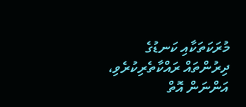މުރަކަތަކާއި ކަނޑުގެ ދިރުންތައް ރައްކާތެރިކުރެވި، އަންނަން އޮތް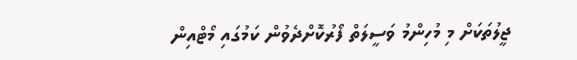ޖީލުތަކަށް މި މުހިންމު ވަސީލަތް ފޯރުކޮށްދެވުން ކަމުގައި މޯޓްއިން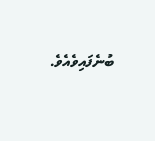ބުނެފައިވެއެވެ.